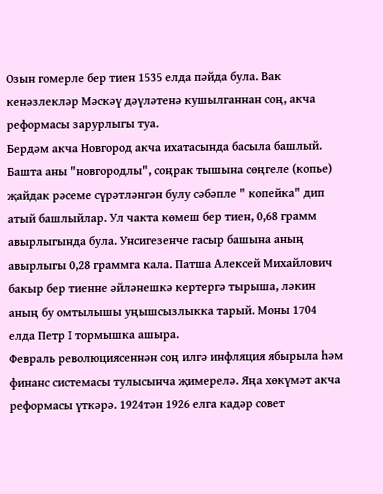Озын гомерле бер тиен 1535 елда пәйда була. Вак кенәзлекләр Мәскәү дәүләтенә кушылганнан соң, акча реформасы зарурлыгы туа.
Бердәм акча Новгород акча ихатасында басыла башлый. Башта аны "новгородлы", соңрак тышына сөңгеле (копье) җайдак рәсеме сүрәтләнгән булу сәбәпле " копейка" дип атый башлыйлар. Ул чакта көмеш бер тиен, 0,68 грамм авырлыгында була. Унсигезенче гасыр башына аның авырлыгы 0,28 граммга кала. Патша Алексей Михайлович бакыр бер тиенне әйләнешкә кертергә тырыша, ләкин аның бу омтылышы уңышсызлыкка тарый. Моны 1704 елда Петр I тормышка ашыра.
Февраль революциясеннән соң илгә инфляция ябырыла һәм финанс системасы тулысынча җимерелә. Яңа хөкүмәт акча реформасы үткәрә. 1924тән 1926 елга кадәр совет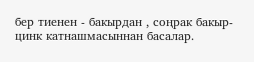бер тиенен - бакырдан , соңрак бакыр-цинк катнашмасыннан басалар.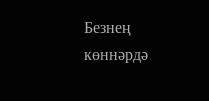Безнең көннәрдә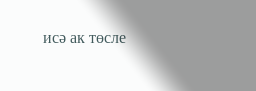исә ак төсле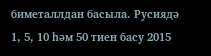биметаллдан басыла. Русиядә 1, 5, 10 һәм 50 тиен басу 2015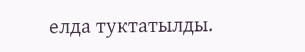елда туктатылды.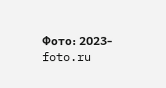Фото: 2023-foto.ru